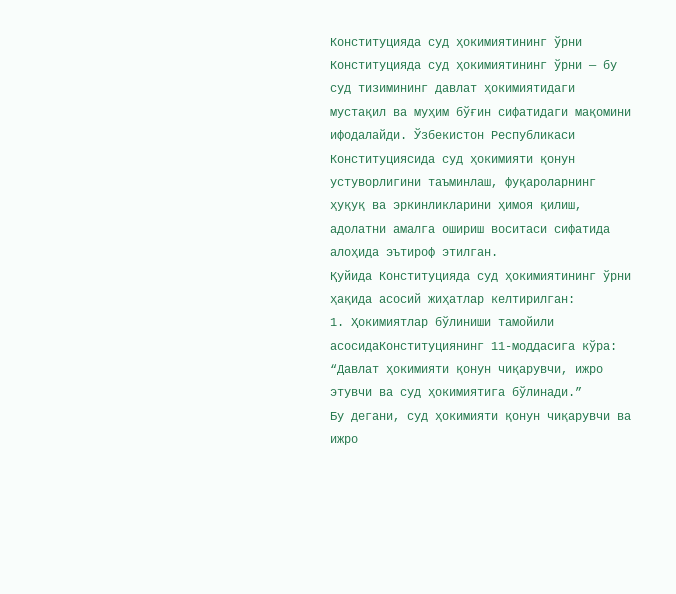Конституцияда суд ҳокимиятининг ўрни
Конституцияда суд ҳокимиятининг ўрни — бу суд тизимининг давлат ҳокимиятидаги мустақил ва муҳим бўғин сифатидаги мақомини ифодалайди. Ўзбекистон Республикаси Конституциясида суд ҳокимияти қонун устуворлигини таъминлаш, фуқароларнинг ҳуқуқ ва эркинликларини ҳимоя қилиш, адолатни амалга ошириш воситаси сифатида алоҳида эътироф этилган.
Қуйида Конституцияда суд ҳокимиятининг ўрни ҳақида асосий жиҳатлар келтирилган:
1. Ҳокимиятлар бўлиниши тамойили асосидаКонституциянинг 11-моддасига кўра:
“Давлат ҳокимияти қонун чиқарувчи, ижро этувчи ва суд ҳокимиятига бўлинади.”
Бу дегани, суд ҳокимияти қонун чиқарувчи ва ижро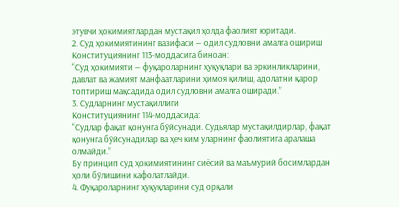этувчи ҳокимиятлардан мустақил ҳолда фаолият юритади.
2. Суд ҳокимиятининг вазифаси — одил судловни амалга ошириш
Конституциянинг 113-моддасига биноан:
“Суд ҳокимияти — фуқароларнинг ҳуқуқлари ва эркинликларини, давлат ва жамият манфаатларини ҳимоя қилиш, адолатни қарор топтириш мақсадида одил судловни амалга оширади.”
3. Судларнинг мустақиллиги
Конституциянинг 114-моддасида:
“Судлар фақат қонунга бўйсунади. Судьялар мустақилдирлар, фақат қонунга бўйсунадилар ва ҳеч ким уларнинг фаолиятига аралаша олмайди.”
Бу принцип суд ҳокимиятининг сиёсий ва маъмурий босимлардан ҳоли бўлишини кафолатлайди.
4. Фуқароларнинг ҳуқуқларини суд орқали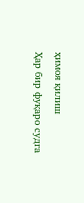ҳимоя қилиш
Ҳар бир фуқаро судга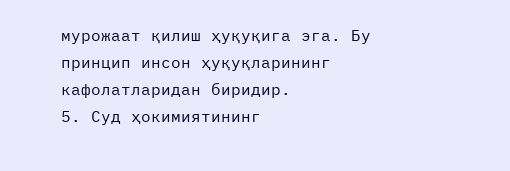мурожаат қилиш ҳуқуқига эга. Бу принцип инсон ҳуқуқларининг кафолатларидан биридир.
5. Суд ҳокимиятининг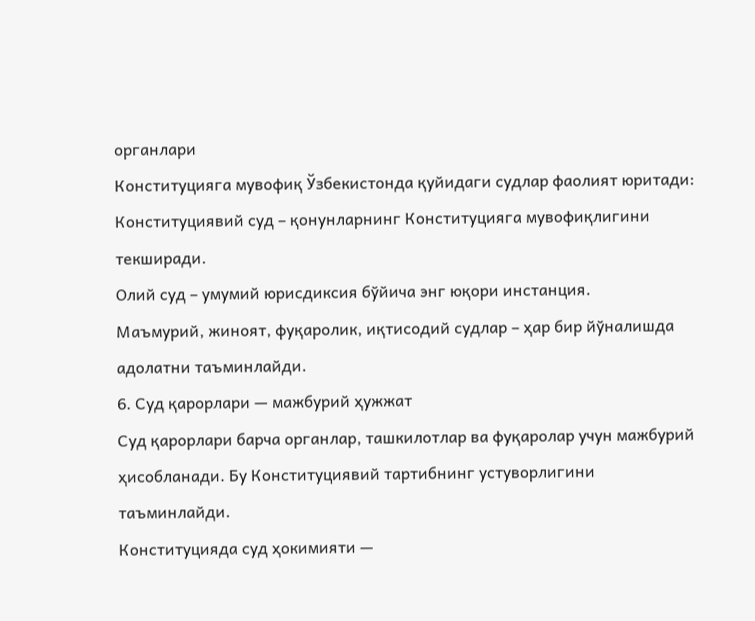органлари
Конституцияга мувофиқ Ўзбекистонда қуйидаги судлар фаолият юритади:
Конституциявий суд – қонунларнинг Конституцияга мувофиқлигини текширади.
Олий суд – умумий юрисдиксия бўйича энг юқори инстанция.
Маъмурий, жиноят, фуқаролик, иқтисодий судлар – ҳар бир йўналишда адолатни таъминлайди.
6. Суд қарорлари — мажбурий ҳужжат
Суд қарорлари барча органлар, ташкилотлар ва фуқаролар учун мажбурий ҳисобланади. Бу Конституциявий тартибнинг устуворлигини таъминлайди.
Конституцияда суд ҳокимияти —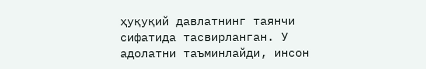ҳуқуқий давлатнинг таянчи сифатида тасвирланган. У адолатни таъминлайди, инсон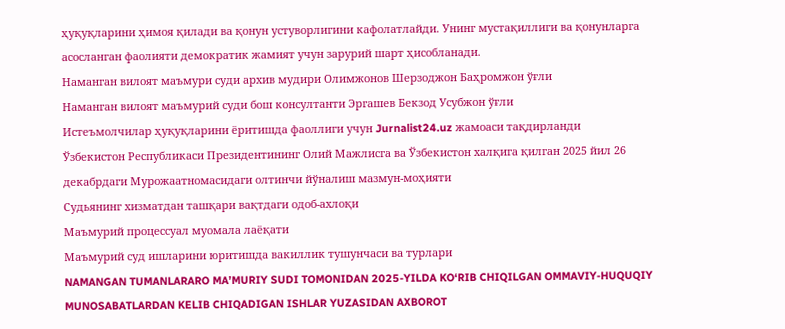ҳуқуқларини ҳимоя қилади ва қонун устуворлигини кафолатлайди. Унинг мустақиллиги ва қонунларга асосланган фаолияти демократик жамият учун зарурий шарт ҳисобланади.
Наманган вилоят маъмури суди архив мудири Олимжонов Шерзоджон Баҳромжон ўғли
Наманган вилоят маъмурий суди бош консултанти Эргашев Бекзод Усубжон ўғли
Истеъмолчилар ҳуқуқларини ёритишда фаоллиги учун Jurnalist24.uz жамоаси тақдирланди
Ўзбекистон Республикаси Президентининг Олий Мажлисга ва Ўзбекистон халқига қилган 2025 йил 26 декабрдаги Мурожаатномасидаги олтинчи йўналиш мазмун-моҳияти
Судьянинг хизматдан ташқари вақтдаги одоб-ахлоқи
Маъмурий процессуал муомала лаёқати
Маъмурий суд ишларини юритишда вакиллик тушунчаси ва турлари
NAMANGAN TUMANLARARO MA’MURIY SUDI TOMONIDAN 2025-YILDA KO‘RIB CHIQILGAN OMMAVIY-HUQUQIY MUNOSABATLARDAN KELIB CHIQADIGAN ISHLAR YUZASIDAN AXBOROT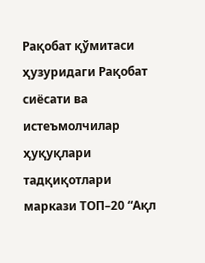Рақобат қўмитаси ҳузуридаги Рақобат сиёсати ва истеъмолчилар ҳуқуқлари тадқиқотлари маркази ТОП–20 “Ақл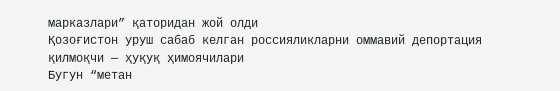марказлари” қаторидан жой олди
Қозоғистон уруш сабаб келган россияликларни оммавий депортация қилмоқчи — ҳуқуқ ҳимоячилари
Бугун “метан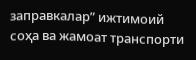заправкалар” ижтимоий соҳа ва жамоат транспорти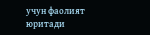учун фаолият юритади